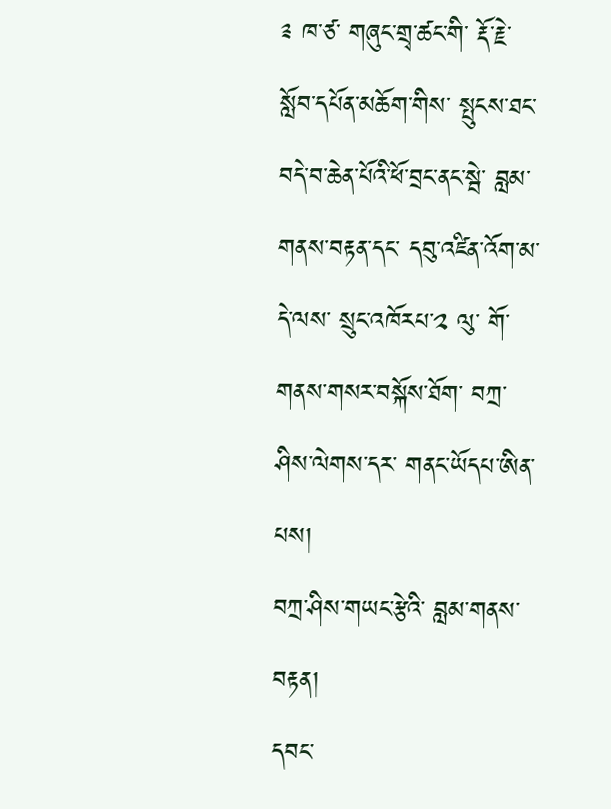༉ ཁ་ཙ་ གཞུང་གྲྭ་ཚང་གི་ རྡོ་རྗེ་སློབ་དཔོན་མཆོག་གིས་ སྤུངས་ཐང་བདེ་བ་ཆེན་པོའི་ཕོ་བྲང་ནང་སྦེ་ བླམ་གནས་བརྟན་དང་ དབུ་འཛིན་འོག་མ་ དེ་ལས་ སྲུང་འཁོརཔ་༢ ལུ་ གོ་གནས་གསར་བསྐོས་ཐོག་ བཀྲ་ཤིས་ལེགས་དར་ གནང་ཡོདཔ་ཨིན་པས།
བཀྲ་ཤིས་གཡང་རྩེའི་ བླམ་གནས་བརྟན།
དབང་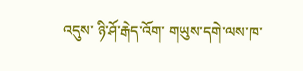འདུས་ ཉི་ཤོ་རྒེད་འོག་ གཡུས་དགེ་ལས་ཁ་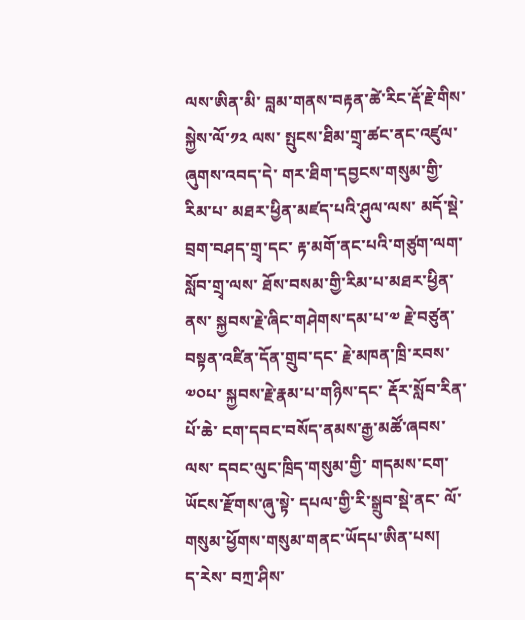ལས་ཨིན་མི་ བླམ་གནས་བརྟན་ཚེ་རིང་རྡོ་རྗེ་གིས་ སྐྱེས་ལོ་༡༢ ལས་ སྤུངས་ཐིམ་གྲྭ་ཚང་ནང་འཛུལ་ཞུགས་འབད་དེ་ གར་ཐིག་དབྱངས་གསུམ་གྱི་རིམ་པ་ མཐར་ཕྱིན་མཛད་པའི་ཤུལ་ལས་ མདོ་སྡེ་བྲག་བཤད་གྲྭ་དང་ རྟ་མགོ་ནང་པའི་གཙུག་ལག་སློབ་གྲྭ་ལས་ ཐོས་བསམ་གྱི་རིམ་པ་མཐར་ཕྱིན་ནས་ སྐྱབས་རྗེ་ཞིང་གཤེགས་དམ་པ་༧ རྗེ་བཙུན་བསྟན་འཛིན་དོན་གྲུབ་དང་ རྗེ་མཁན་ཁྲི་རབས་༧༠པ་ སྐྱབས་རྗེ་རྣམ་པ་གཉིས་དང་ རྡོར་སློབ་རིན་པོ་ཆེ་ ངག་དབང་བསོད་ནམས་རྒྱ་མཚོ་ཞབས་ལས་ དབང་ལུང་ཁྲིད་གསུམ་གྱི་ གདམས་ངག་ཡོངས་རྫོགས་ཞུ་སྟེ་ དཔལ་གྱི་རི་སྒྲུབ་སྡེ་ནང་ ལོ་གསུམ་ཕྱོགས་གསུམ་གནང་ཡོདཔ་ཨིན་པས།
ད་རེས་ བཀྲ་ཤིས་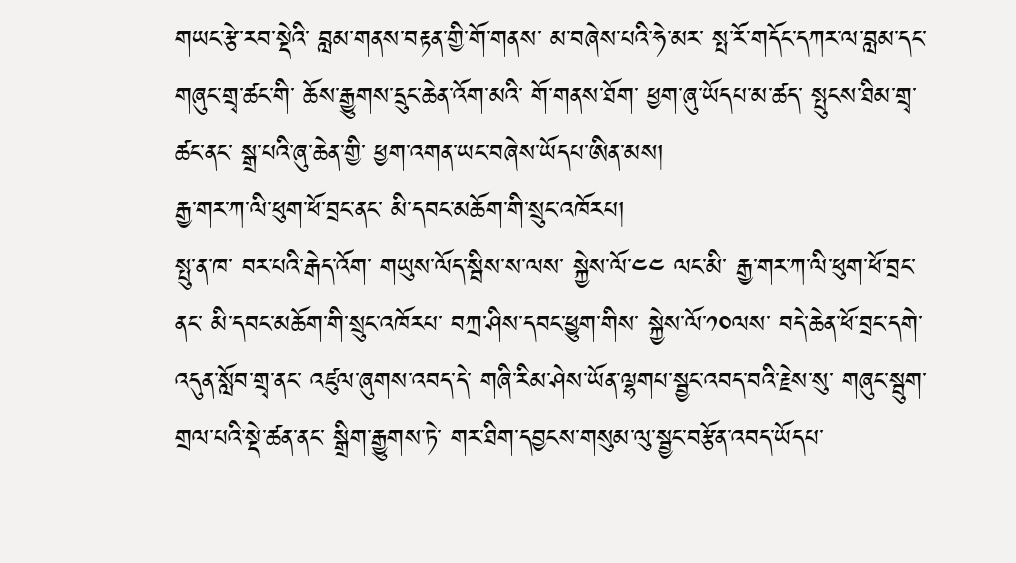གཡང་རྩེ་རབ་སྡེའི་ བླམ་གནས་བརྟན་གྱི་གོ་གནས་ མ་བཞེས་པའི་ཧེ་མར་ སྤ་རོ་གདོང་དཀར་ལ་བླམ་དང་ གཞུང་གྲྭ་ཚང་གི་ ཆོས་རྒྱུགས་དྲུང་ཆེན་འོག་མའི་ གོ་གནས་ཐོག་ ཕྱག་ཞུ་ཡོདཔ་མ་ཚད་ སྤུངས་ཐིམ་གྲྭ་ཚང་ནང་ སྒྲ་པའི་ཞུ་ཆེན་གྱི་ ཕྱག་འགན་ཡང་བཞེས་ཡོདཔ་ཨིན་མས།
རྒྱ་གར་ཀ་ལི་ཕུག་ཕོ་བྲང་ནང་ མི་དབང་མཆོག་གི་སྲུང་འཁོརཔ།
སྤུ་ན་ཁ་ བར་པའི་རྒེད་འོག་ གཡུས་ལོད་སྦིས་ས་ལས་ སྐྱེས་ལོ་༤༤ ལང་མི་ རྒྱ་གར་ཀ་ལི་ཕུག་ཕོ་བྲང་ནང་ མི་དབང་མཆོག་གི་སྲུང་འཁོརཔ་ བཀྲ་ཤིས་དབང་ཕྱུག་གིས་ སྐྱེས་ལོ་༡༠ལས་ བདེ་ཆེན་ཕོ་བྲང་དགེ་འདུན་སློབ་གྲྭ་ནང་ འཛུལ་ཞུགས་འབད་དེ་ གཞི་རིམ་ཤེས་ཡོན་ལྷགཔ་སྦྱང་འབད་བའི་རྗེས་སུ་ གཞུང་སྦུག་གྲལ་པའི་སྡེ་ཚན་ནང་ སྒྲིག་རྒྱུགས་ཏེ་ གར་ཐིག་དབྱངས་གསུམ་ལུ་སྦྱང་བརྩོན་འབད་ཡོདཔ་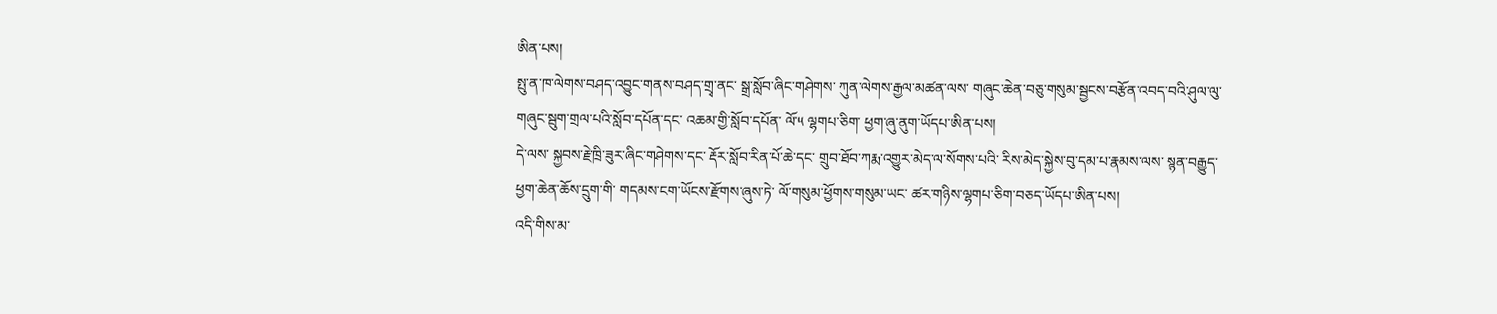ཨིན་པས།
སྤུ་ན་ཁ་ལེགས་བཤད་འབྱུང་གནས་བཤད་གྲྭ་ནང་ སྒྲ་སློབ་ཞིང་གཤེགས་ ཀུན་ལེགས་རྒྱལ་མཚན་ལས་ གཞུང་ཆེན་བཅུ་གསུམ་སྦྱངས་བརྩོན་འབད་བའི་ཤུལ་ལུ་ གཞུང་སྦུག་གྲལ་པའི་སློབ་དཔོན་དང་ འཆམ་གྱི་སློབ་དཔོན་ ལོ་༥ ལྷགཔ་ཅིག་ ཕྱག་ཞུ་ནུག་ཡོདཔ་ཨིན་པས།
དེ་ལས་ སྐྱབས་རྗེ་ཁྲི་ཟུར་ཞིང་གཤེགས་དང་ རྡོར་སློབ་རིན་པོ་ཆེ་དང་ གྲུབ་ཐོབ་ཀརྨ་འགྱུར་མེད་ལ་སོགས་པའི་ རིས་མེད་སྐྱེས་བུ་དམ་པ་རྣམས་ལས་ སྙན་བརྒྱུད་ཕྱག་ཆེན་ཆོས་དྲུག་གི་ གདམས་ངག་ཡོངས་རྫོགས་ཞུས་ཏེ་ ལོ་གསུམ་ཕྱོགས་གསུམ་ཡང་ ཚར་གཉིས་ལྷགཔ་ཅིག་བཅད་ཡོདཔ་ཨིན་པས།
འདི་གིས་མ་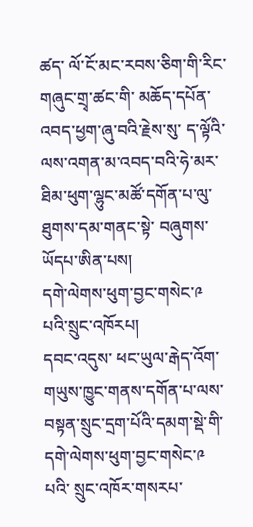ཚད་ ལོ་ངོ་མང་རབས་ཅིག་གི་རིང་ གཞུང་གྲྭ་ཚང་གི་ མཆོད་དཔོན་འབད་ཕྱག་ཞུ་བའི་རྗེས་སུ་ ད་ལྟོའི་ ལས་འགན་མ་འབད་བའི་ཧེ་མར་ ཐིམ་ཕུག་ལྷུང་མཚོ་དགོན་པ་ལུ་ ཐུགས་དམ་གནང་སྟེ་ བཞུགས་ཡོདཔ་ཨིན་པས།
དགེ་ལེགས་ཕུག་བྱང་གསེང་༩ པའི་སྲུང་འཁོརཔ།
དབང་འདུས་ ཕང་ཡུལ་རྒེད་འོག་ གཡུས་ཁྱུང་གནས་དགོན་པ་ལས་ བསྟན་སྲུང་དྲག་པོའི་དམག་སྡེ་གི་ དགེ་ལེགས་ཕུག་བྱང་གསེང་༩ པའི་ སྲུང་འཁོར་གསརཔ་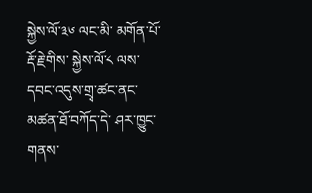སྐྱེས་ལོ་༣༦ ལང་མི་ མགོན་པོ་རྡོ་རྗེ་གིས་ སྐྱེས་ལོ་༨ ལས་ དབང་འདུས་གྲྭ་ཚང་ནང་ མཚན་ཐོ་བཀོད་དེ་ ཤར་ཁྱུང་གནས་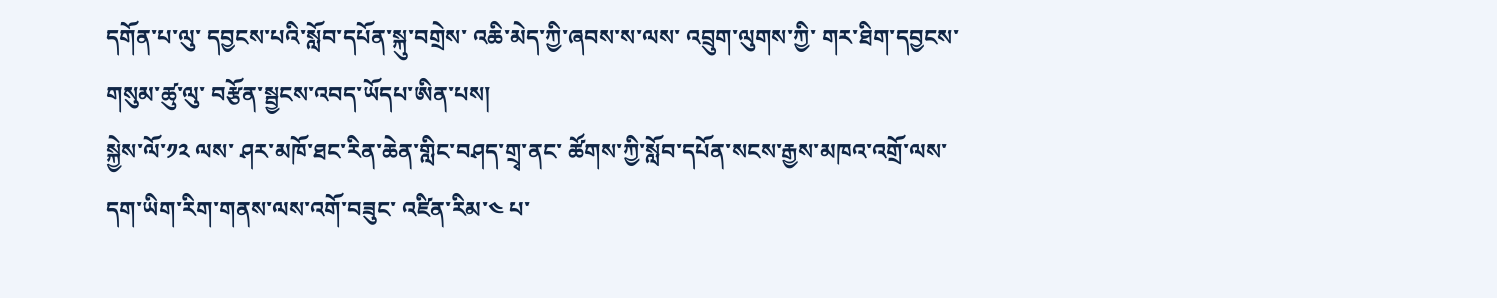དགོན་པ་ལུ་ དབྱངས་པའི་སློབ་དཔོན་སྐུ་བགྲེས་ འཆི་མེད་ཀྱི་ཞབས་ས་ལས་ འབྲུག་ལུགས་ཀྱི་ གར་ཐིག་དབྱངས་གསུམ་ཚུ་ལུ་ བརྩོན་སྦྱངས་འབད་ཡོདཔ་ཨིན་པས།
སྐྱེས་ལོ་༡༢ ལས་ ཤར་མཁོ་ཐང་རིན་ཆེན་གླིང་བཤད་གྲྭ་ནང་ ཚོགས་ཀྱི་སློབ་དཔོན་སངས་རྒྱས་མཁའ་འགྲོ་ལས་ དག་ཡིག་རིག་གནས་ལས་འགོ་བཟུང་ འཛིན་རིམ་༤ པ་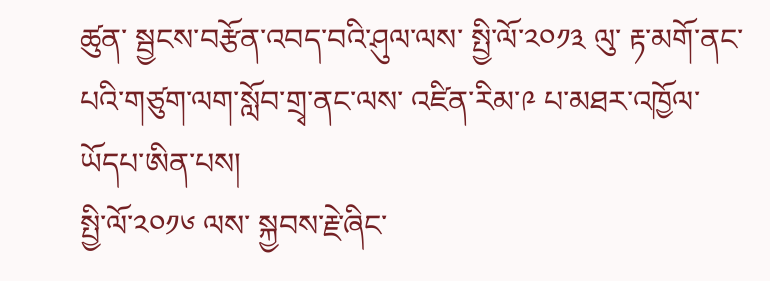ཚུན་ སྦྱངས་བརྩོན་འབད་བའི་ཤུལ་ལས་ སྤྱི་ལོ་༢༠༡༣ ལུ་ རྟ་མགོ་ནང་པའི་གཙུག་ལག་སློབ་གྲྭ་ནང་ལས་ འཛིན་རིམ་༩ པ་མཐར་འཁྱོལ་ཡོདཔ་ཨིན་པས།
སྤྱི་ལོ་༢༠༡༦ ལས་ སྐྱབས་རྗེ་ཞིང་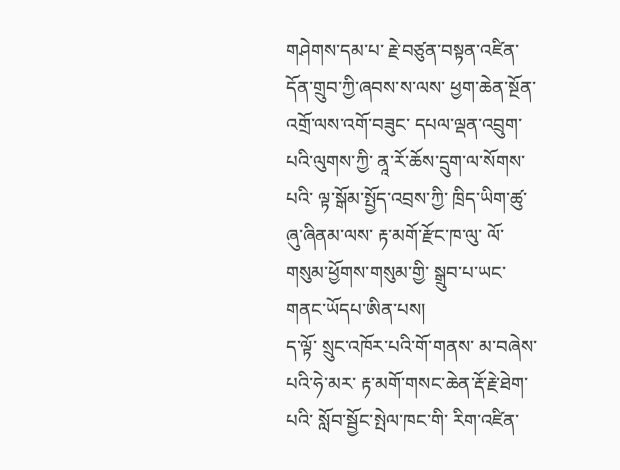གཤེགས་དམ་པ་ རྗེ་བཙུན་བསྟན་འཛིན་དོན་གྲུབ་ཀྱི་ཞབས་ས་ལས་ ཕྱག་ཆེན་སྔོན་འགྲོ་ལས་འགོ་བཟུང་ དཔལ་ལྡན་འབྲུག་པའི་ལུགས་ཀྱི་ ནཱ་རོ་ཆོས་དྲུག་ལ་སོགས་པའི་ ལྟ་སྒོམ་སྤྱོད་འབྲས་ཀྱི་ ཁྲིད་ཡིག་ཚུ་ཞུ་ཞིནམ་ལས་ རྟ་མགོ་རྫོང་ཁ་ལུ་ ལོ་གསུམ་ཕྱོགས་གསུམ་གྱི་ སྒྲུབ་པ་ཡང་གནང་ཡོདཔ་ཨིན་པས།
ད་ལྟོ་ སྲུང་འཁོར་པའི་གོ་གནས་ མ་བཞེས་པའི་ཧེ་མར་ རྟ་མགོ་གསང་ཆེན་རྡོ་རྗེ་ཐེག་པའི་ སློབ་སྦྱོང་སྤེལ་ཁང་གི་ རིག་འཛིན་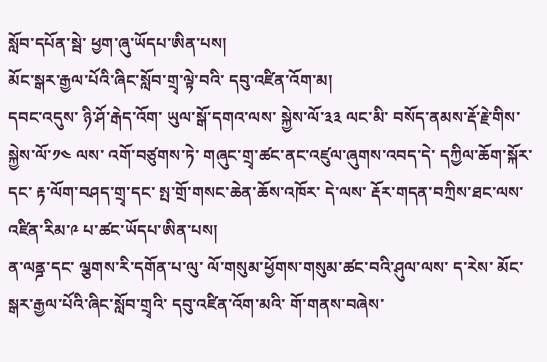སློབ་དཔོན་སྦེ་ ཕྱག་ཞུ་ཡོདཔ་ཨིན་པས།
མོང་སྒར་རྒྱལ་པོའི་ཞིང་སློབ་གྲྭ་ལྟེ་བའི་ དབུ་འཛིན་འོག་མ།
དབང་འདུས་ ཉི་ཤོ་རྒེད་འོག་ ཡུལ་སྒོ་དགའ་ལས་ སྐྱེས་ལོ་༣༣ ལང་མི་ བསོད་ནམས་རྡོ་རྗེ་གིས་ སྐྱེས་ལོ་༡༤ ལས་ འགོ་བཙུགས་ཏེ་ གཞུང་གྲྭ་ཚང་ནང་འཛུལ་ཞུགས་འབད་དེ་ དཀྱིལ་ཆོག་སྐོར་དང་ རྟ་ལོག་བཤད་གྲྭ་དང་ སྤ་གྲོ་གསང་ཆེན་ཆོས་འཁོར་ དེ་ལས་ རྡོར་གདན་བཀྲིས་ཐང་ལས་ འཛིན་རིམ་༩ པ་ཚང་ཡོདཔ་ཨིན་པས།
ན་ལནྜ་དང་ ལྕགས་རི་དགོན་པ་ལུ་ ལོ་གསུམ་ཕྱོགས་གསུམ་ཚང་བའི་ཤུལ་ལས་ ད་རེས་ མོང་སྒར་རྒྱལ་པོའི་ཞིང་སློབ་གྲྭའི་ དབུ་འཛིན་འོག་མའི་ གོ་གནས་བཞེས་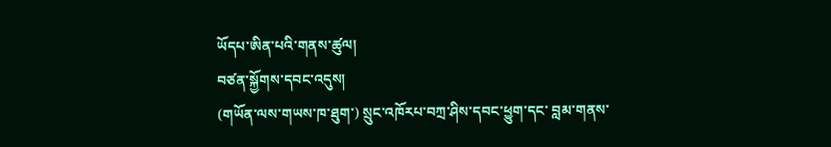ཡོདཔ་ཨིན་པའི་གནས་ཚུལ།
བཙན་སྐྱོགས་དབང་འདུས།
(གཡོན་ལས་གཡས་ཁ་ཐུག་) སྲུང་འཁོརཔ་བཀྲ་ཤིས་དབང་ཕྱུག་དང་ བླམ་གནས་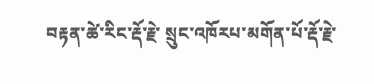བརྟན་ཚེ་རིང་རྡོ་རྗེ་ སྲུང་འཁོརཔ་མགོན་པོ་རྡོ་རྗེ་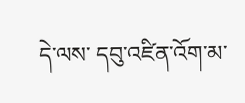དེ་ལས་ དབུ་འཛིན་འོག་མ་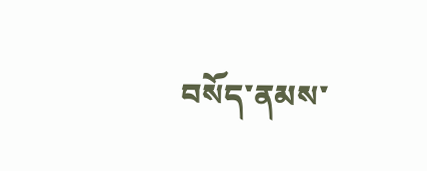བསོད་ནམས་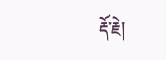རྡོ་རྗེ།